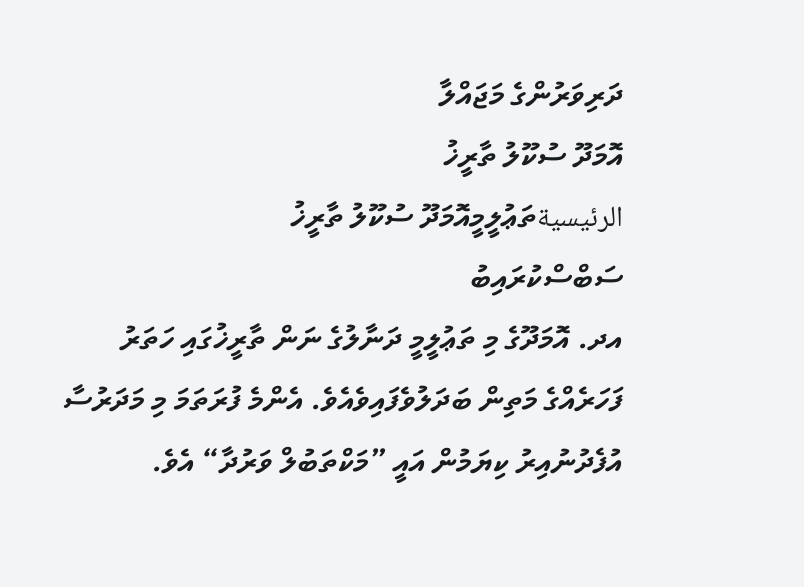ދަރިވަރުންގެ މަޖައްލާ
އޮމަދޫ ސުކޫލު ތާރީޚު
الرئيسيةތަޢުލީމީއޮމަދޫ ސުކޫލު ތާރީޚު
ސަބްސްކުރައިބު
އދ. އޮމަދޫގެ މި ތަޢުލީމީ ދަނާލުގެ ނަން ތާރީޚުގައި ހަތަރު ފަހަރެއްގެ މަތިން ބަދަލުވެފައިވެއެވެ. އެންމެ ފުރަތަމަ މި މަދަރުސާ އުފެދުނުއިރު ކިޔަމުން އައީ ”މަކްތަބުލް ވަރުދާ“ އެވެ.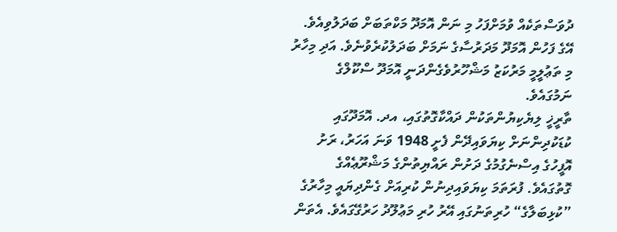ދުވަސްތަކެއް ވުމަށްފަހު މި ނަން އޮމަދޫ މަކްތަބަށް ބަދަލުވިއެވެ. އޭގެ ފަހުން އޮމަދޫ މަދަރުސާގެ ނަމަށް ބަދަލުކުރެވުނެވެ. އަދި މިހާރު މި ތަޢުލީމީ މަރުކަޒު މަޝްހޫރުވެގެންދަނީ އޮމަދޫ ސްކޫލްގެ ނަމުގައެވެ.
ތާރީޚީ ލިޔެކިޔުންތަކުން ދައްކާގޮތުގައި، އދ. އޮމަދޫގައި ކުޑަކުދިންނަށް ކިޔަވައިދޭން ފެށީ 1948 ވަނަ އަހަރު، ރަށު އޮފީހުގެ އިސްނެގުމުގެ ދަށުން ރައްޔިތުންގެ މަޝްރޫޢެއްގެ ގޮތުގައެވެ. ފުރަތަމަ ކިޔަވައިދިނުން ކުރިއަށް ގެންދިޔައީ މިހާރުގެ ”ކުޅިބަލާގެ“ ހުރިތަނުގައި އޭރު ހުރި މަޢުލޫދު ހަރުގޭގައެވެ. އެތަން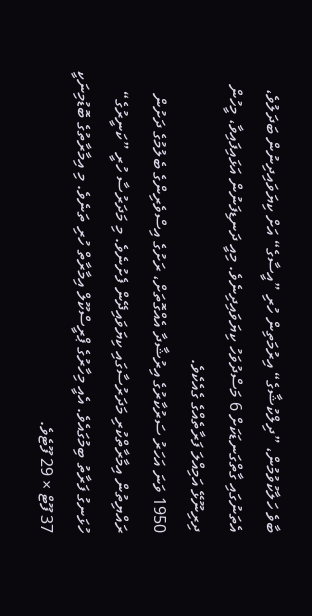ބާވެ ހަލާކުވުމުން، ”ދިލްކުޝާގެ“ އިރުމަތިން ހުރި ”އީސާގެ“ އަށް ކިޔަވައިދިނުން ބަދަލުވެ، އެތަނުގައި ގާތްގަނޑަކަށް 6 މަސްދުވަހު ކިޔަވައިދިނެވެ. މިއީ ދަނޑިފަނުން އަޅައިފައިވާ، މީހުން ދިރިނޫޅޭ އަމިއްލަ ފަރާތެއްގެ ގެއެކެވެ.
1950 ވަނަ އަހަރު ސަރުކާރުގެ އިރުޝާދާ އެއްގޮތަށް، ރަށުގެ އިސްވެރިންގެ ބެލުމުގެ ދަށުން ރައްޔިތުން އިމާރާތްކުރި މަދަރުސާގައި ކިޔަވައިދޭން ފެށުނެވެ. މި މަދަރުސާ ހުރީ ”ކަނީރުގެ“ ހުޅަނގު ފަރާތު ބިމުގައެވެ. އެއީ މިހާރުގެ ޕްރީސްކޫލް އިމާރާތް ހުރި ތަނެވެ. މި އިމާރާތުގެ ބޮޑުމިނަކީ 37 ފޫޓް × 29 ފޫޓެވެ.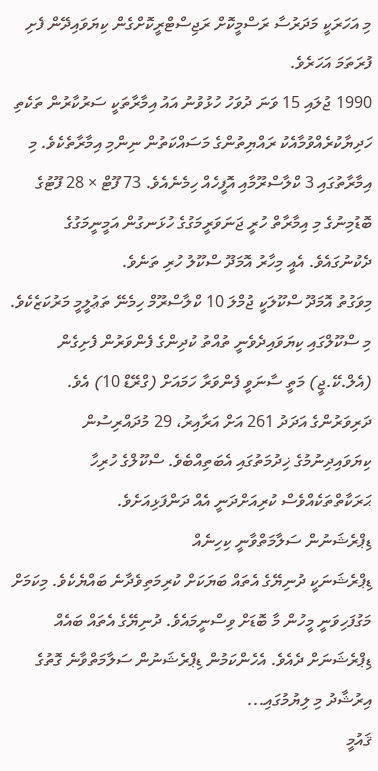މި އަހަރަކީ މަދަރުސާ ރަސްމީކޮށް ރަޖިސްޓްރީކޮށްގެން ކިޔަވައިދޭން ފެށި ފުރަތަމަ އަހަރެވެ.
1990 ޖުލައި 15 ވަނަ ދުވަހު ހުޅުވުނު އައު އިމާރާތަކީ ސަރުކާރުން ތަކެތި ހަދިޔާކުރެއްވުމާއެކު ރައްޔިތުންގެ މަސައްކަތުން ނިންމި އިމާރާތެކެވެ. މި އިމާރާތުގައި 3 ކްލާސްރޫމާއި އޮފީހެއް ހިމެނެއެވެ. 73 ފޫޓް × 28 ފޫޓުގެ ބޮޑުމިނުގެ މި އިމާރާތް ހުރީ ޖަނަވަރީމަގުގެ ހުޅަނގުން އަމީނީމަގުގެ ދެކުނުގައެވެ. އެއީ މިހާރު އޮމަދޫ ސްކޫލު ހުރި ތަނެވެ.
މިވަގުތު އޮމަދޫ ސްކޫލަކީ ޖުމްލަ 10 ކްލާސްރޫމް ހިމެނޭ ތަޢުލީމީ މަރުކަޒެކެވެ. މި ސްކޫލްގައި ކިޔަވައިދެވެނީ ތުއްތު ކުދިންގެ ފެންވަރުން ފެށިގެން (އެލް.ކޭ.ޖީ) މަތީ ސާނަވީ ފެންވަރާ ހަމައަށް (ގްރޭޑް 10) އެވެ. ދަރިވަރުންގެ އަދަދު 261 އަށް އަރާއިރު، 29 މުދައްރިސުން ކިޔަވައިދިނުމުގެ ޚިދުމަތުގައި އެބަތިއްބެވެ. ސްކޫލްގެ ހުރިހާ ޙަރަކާތްތަކެއްވެސް ކުރިއަށްދަނީ އެއް ދަންފަޅިއަށެވެ.
ޑިޕްރެޝަނުން ސަލާމަތްވާނީ ކިހިނެއް
ޑިޕްރެޝަނަކީ ދުނިޔޭގެ އެތައް ބަޔަކަށް ކުރިމަތިވެދާނެ ބައްޔެކެވެ. މިކަމަށް މަގުފަހިވަނީ މީހުން މާ ބޮޑަށް ވިސްނީމައެވެ. ދުނިޔޭގެ އެތައް ބައެއް ޑިޕްރެޝަނަށް ދެއެވެ. އެހެންކަމުން ޑިޕްރެޝަނުން ސަލާމަތްވާނެ ގޮތުގެ އިރުޝާދު މި ލިޔުމުގައި...
ޤައުމީ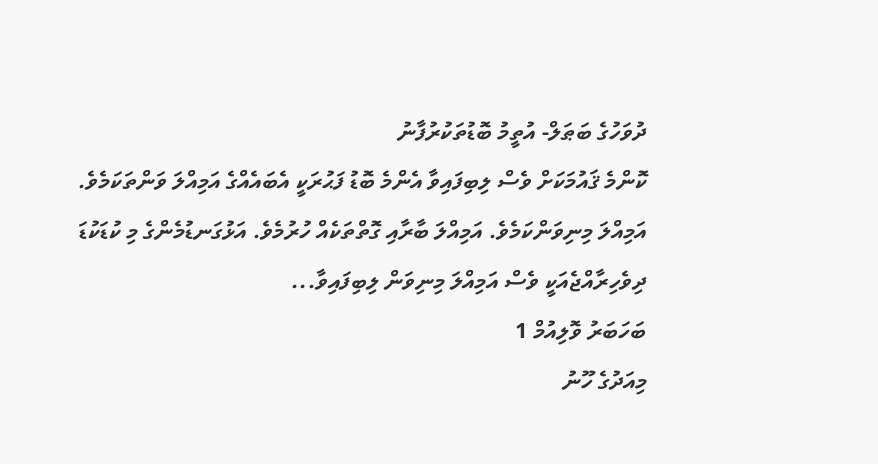ދުވަހުގެ ބަޠަލް- އުތީމު ބޮޑުތަކުރުފާނު
ކޮންމެ ޤައުމަކަށް ވެސް ލިބިފައިވާ އެންމެ ބޮޑު ފަޙުރަކީ އެބައެއްގެ އަމިއްލަ ވަންތަކަމެވެ. އަމިއްލަ މިނިވަންކަމެވެ. އަމިއްލަ ބާރާއި ގޮތްތަކެއް ހުރުމެވެ. އަޅުގަނޑުމެންގެ މި ކުޑަކުޑަ ދިވެހިރާއްޖެއަކީ ވެސް އަމިއްލަ މިނިވަން ލިބިފައިވާ...
ބަހަބަރު ވޮލިއުމް 1
މިއަދުގެ ހޫނު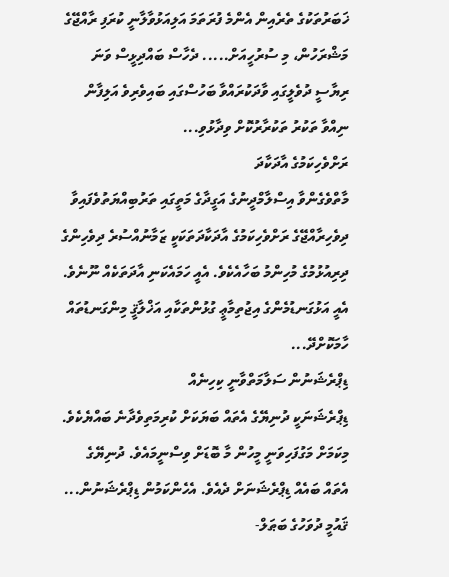ޚަބަރުތަކުގެ ތެރެއިން އެންމެ ފުރަތަމަ އަލިއަޅުވާލާނީ ކުރަފި ރާއްޖޭގެ މަޝްރަހުން، މި ސުރުހީއަށް..... ދެހާސް ބައްދިޅީސް ވަނަ ރިޔާސީ ދުވެލީގައި ވާދަކުރައްވާ ބަހުސްގައި ބައިވެރިވެ އަލިފާން ނިއްވާ ތަކުރު ތަކުރާރުކޮށް ވިދާޅުވި...
ރަށްވެހިކަމުގެ އާދަކާދަ
މާތްވެގެންވާ އިސްލާމްދީނުގެ އަގީދާގެ މަތީގައި ތަރުބިއްޔަތުވެފައިވާ ދިވެހިރާއްޖޭގެ ރަށްވެހިކަމުގެ އާދަކާދަތަކަކީ ޒަމާނުއްސުރެ ދިވެހިންގެ ދިރިއުޅުމުގެ މުހިންމު ބަހާއެކެވެ. އެއީ ހަމައެކަނި އާދަތަކެއް ނޫނެވެ. އެއީ އަޅުގަނޑުމެންގެ އިޖުތިމާޢީ ގުޅުންތަކާއި އަޚްލާޤީ މިންގަނޑުތައް ހާމަކޮށްދޭ...
ޑިޕްރެޝަނުން ސަލާމަތްވާނީ ކިހިނެއް
ޑިޕްރެޝަނަކީ ދުނިޔޭގެ އެތައް ބަޔަކަށް ކުރިމަތިވެދާނެ ބައްޔެކެވެ. މިކަމަށް މަގުފަހިވަނީ މީހުން މާ ބޮޑަށް ވިސްނީމައެވެ. ދުނިޔޭގެ އެތައް ބައެއް ޑިޕްރެޝަނަށް ދެއެވެ. އެހެންކަމުން ޑިޕްރެޝަނުން...
ޤައުމީ ދުވަހުގެ ބަޠަލް-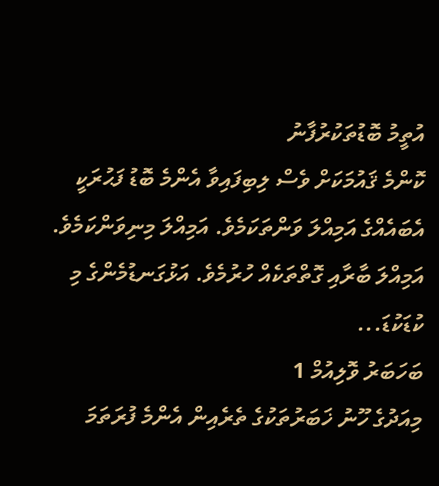އުތީމު ބޮޑުތަކުރުފާނު
ކޮންމެ ޤައުމަކަށް ވެސް ލިބިފައިވާ އެންމެ ބޮޑު ފަޙުރަކީ އެބައެއްގެ އަމިއްލަ ވަންތަކަމެވެ. އަމިއްލަ މިނިވަންކަމެވެ. އަމިއްލަ ބާރާއި ގޮތްތަކެއް ހުރުމެވެ. އަޅުގަނޑުމެންގެ މި ކުޑަކުޑަ...
ބަހަބަރު ވޮލިއުމް 1
މިއަދުގެ ހޫނު ޚަބަރުތަކުގެ ތެރެއިން އެންމެ ފުރަތަމަ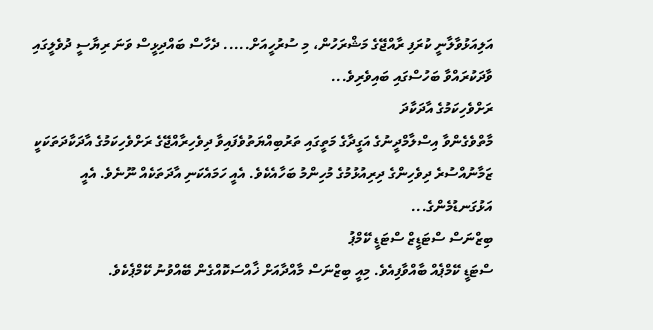އަލިއަޅުވާލާނީ ކުރަފި ރާއްޖޭގެ މަޝްރަހުން، މި ސުރުހީއަށް..... ދެހާސް ބައްދިޅީސް ވަނަ ރިޔާސީ ދުވެލީގައި ވާދަކުރައްވާ ބަހުސްގައި ބައިވެރިވެ...
ރަށްވެހިކަމުގެ އާދަކާދަ
މާތްވެގެންވާ އިސްލާމްދީނުގެ އަގީދާގެ މަތީގައި ތަރުބިއްޔަތުވެފައިވާ ދިވެހިރާއްޖޭގެ ރަށްވެހިކަމުގެ އާދަކާދަތަކަކީ ޒަމާނުއްސުރެ ދިވެހިންގެ ދިރިއުޅުމުގެ މުހިންމު ބަހާއެކެވެ. އެއީ ހަމައެކަނި އާދަތަކެއް ނޫނެވެ. އެއީ އަޅުގަނޑުމެންގެ...
ބިޒްނަސް ސްޓަޑީޒް ސްޓަޑީ ކޭމްޕު
ސްޓަޑީ ކޭމްޕެއް ބާއްވާފިއެވެ. މިއީ ބިޒްނަސް މާއްދާއަށް ޚާއްސަކޮއްގެން ބޭއްވުނު ކޭމްޕެކެވެ.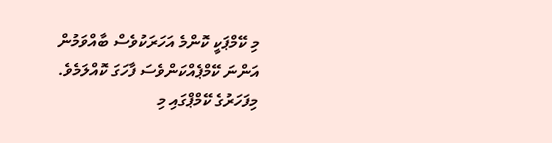މި ކޭމްޕަކީ ކޮންމެ އަހަރަކުވެސް ބާއްވަމުން އަންނަ ކޭމްޕެއްކަންވެސަ ފާހަގަ ކޮއްލަމެވެ. މިފަހަރުގެ ކޭމްޕްގައި މި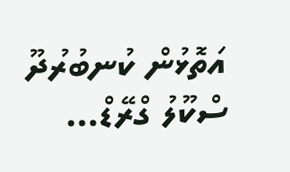އަތޮޅުން ކުނބުރުދޫ ސްކޫލު ގްރޭޑް...